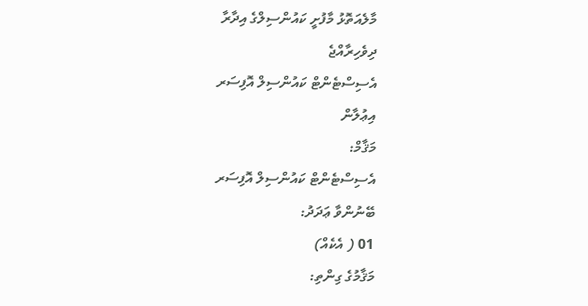މާލެއަތޮޅު މާފުށީ ކައުންސިލްގެ އިދާރާ
ދިވެހިރާއްޖެ
އެސިސްޓެންޓް ކައުންސިލް އޮފިސަރ
އިޢުލާން
މަޤާމް:
އެސިސްޓެންޓް ކައުންސިލް އޮފިސަރ
ބޭނުންވާ ޢަދަދު:
01 ( އެކެއް)
މަޤާމުގެ ގިންތި: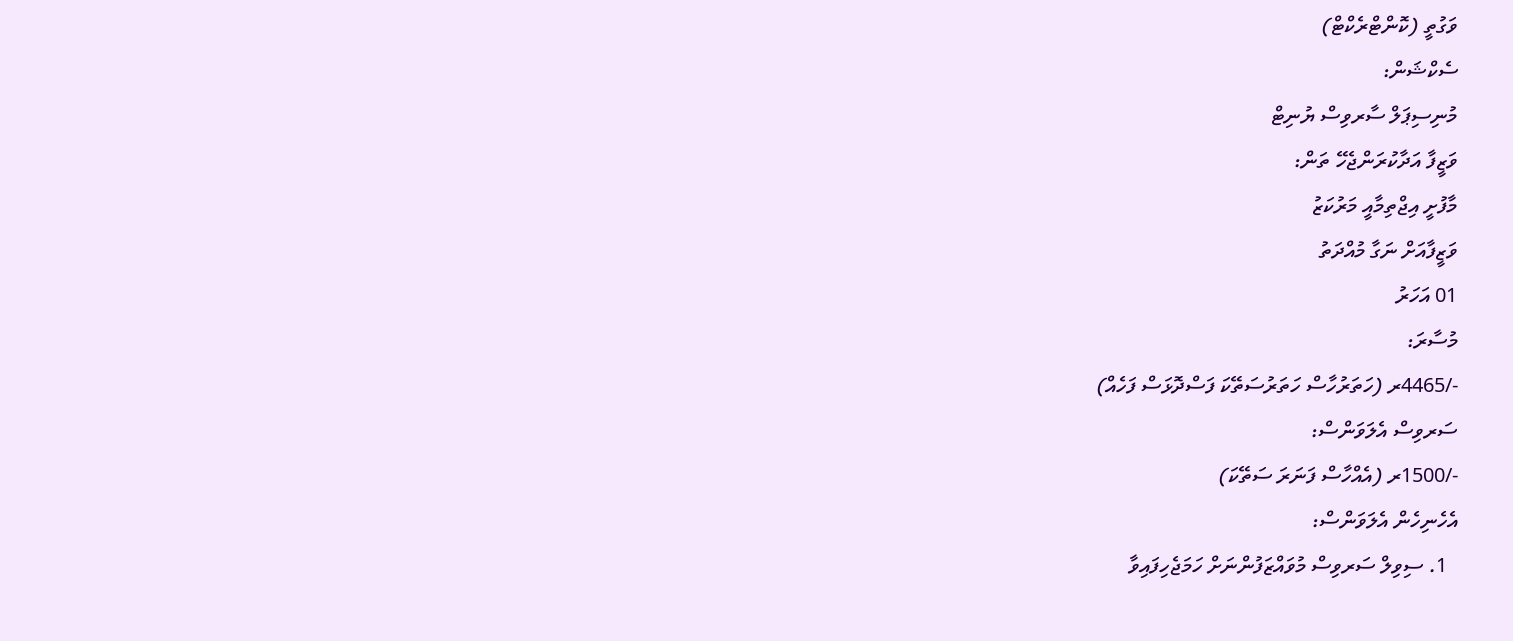ވަގުތީ (ކޮންޓްރެކްޓް)
ސެކްޝަން:
މުނިސިޕަލް ސާރވިސް ޔުނިޓް
ވަޒީފާ އަދާކުރަންޖެހޭ ތަން:
މާފުށީ އިޖްތިމާއީ މަރުކަޒު
ވަޒީފާއަށް ނަގާ މުއްދަތު
01 އަހަރު
މުސާރަ:
-/4465ރ (ހަތަރުހާސް ހަތަރުސަތޭކަ ފަސްދޮޅަސް ފަހެއް)
ސަރވިސް އެލަވަންސް:
-/1500ރ (އެއްހާސް ފަނަރަ ސަތޭކަ)
އެހެނިހެން އެލަވަންސް:
  1. ސިވިލް ސަރވިސް މުވައްޒަފުންނަށް ހަމަޖެހިފައިވާ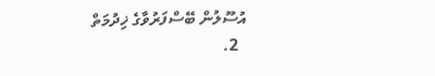އުސޫލުން ބޭސްފަރުވާގެ ޚިދުމަތް
  2.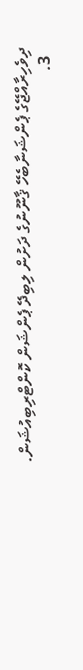ދިވެހިރާއްޖޭގެ ޕެންޝަނާބެހޭ ޤާނޫނުގެ ދަށުން ލިބިދޭ ޕެންޝަން ކޮންޓްރިބިއުޝަން.
  3.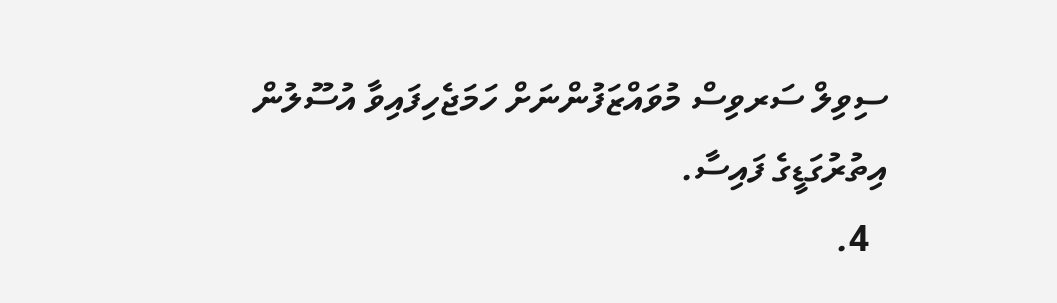ސިވިލް ސަރވިސް މުވައްޒަފުންނަށް ހަމަޖެހިފައިވާ އުސޫލުން އިތުރުގަޑީގެ ފައިސާ.
  4.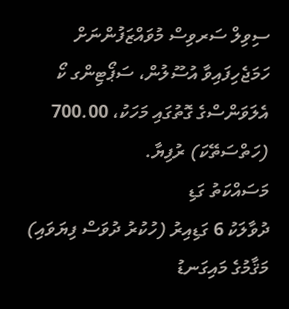ސިވިލް ސަރވިސް މުވައްޒަފުންނަށް ހަމަޖެހިފައިވާ އުސޫލުން، ސަޕޯޓިންގ ކޯ އެލަވަންސްގެ ގޮތުގައި މަހަކު، 700.00 (ހަތްސަތޭކަ) ރުފިޔާ.
މަސައްކަތު ގަޑި
ދުވާލަކު 6 ގަޑިއިރު (ހުކުރު ދުވަސް ފިޔަވައި)
މަޤާމުގެ މައިގަނޑު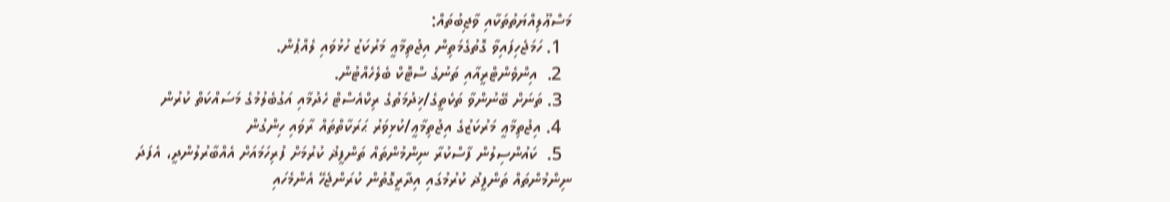މަސްޢޫލިއްޔަތުތަކާއި ވާޖިބުތައް:
  1. ހަމަޖެހިފައިވާ ގޮތުގެމަތިން އިޖުތިމާޢީ މަރުކަޒު ހުޅުވައި ލެއްޕުން.
  2.  އިންވެންޓްރީއާއި ތަނުގެ ސްޓޮކް ބެލެހެއްޓުން.
  3. ތަނަށް ބޭނުންވާ ތަކެތީގެ/ޚިދުމަތުގެ ރިކްއެސްޓް ހެދުމާއި އަގުބެލުމުގެ މަސައްކަތް ކުރުން
  4. އިޖުތިމާޢީ މަރުކަޒުގެ އިޖުތިމާޢީ/ކުޅިވަރު ޙަރަކާތްތައް ރާވައި ހިންގުން
  5.  ކައުންސިލުން ފާސްކުރާ ނިންމުންތައް ތަންފީޛު ކުރުމަށް ފުރިހަމައަށް އެއްބާރުލުންދީ، އެފަދަ ނިންމުންތައް ތަންފީޛު ކުރުމުގައި އިދާރީގޮތުން ކުރަންޖެހޭ އެންމެހައި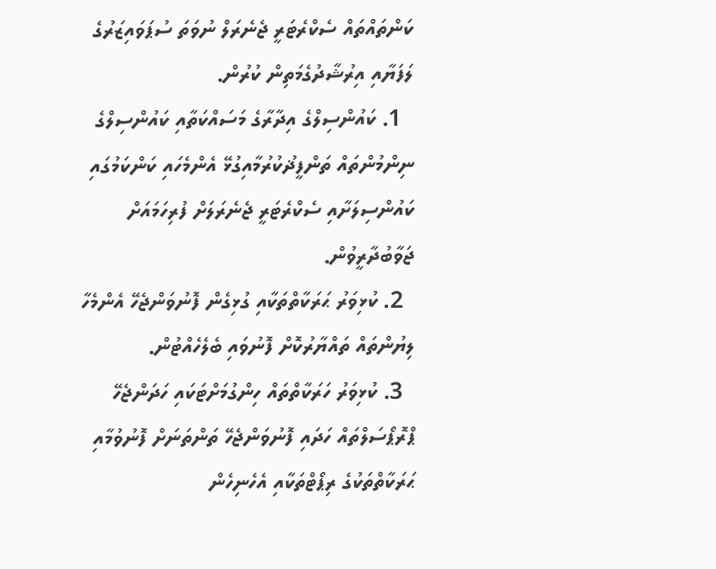ކަންތައްތައް ސެކްރެޓަރީ ޖެނެރަލް ނުވަތަ ސުޕަވައިޒަރުގެ ލަފަޔާއި އިރުޝާދުގެމަތިން ކުރުން.
  1. ކައުންސިލްގެ އިދާރާގެ މަސައްކަތާއި ކައުންސިލްގެ ނިންމުންތައް ތަންފީޛުކުރުމާއިގުޅޭ އެންމެހައި ކަންކަމުގައި ކައުންސިލަށާއި ސެކްރެޓަރީ ޖެނެރަލަށް ފުރިހަމައަށް ޖަވާބުދާރީވުން.
  2. ކުޅިވަރު ޙަރަކާތްތަކާއި ގުޅިގެން ފޮނުވަންޖެހޭ އެންމެހާ ލިޔުންތައް ތައްޔާރުކޮށް ފޮނުވައި ބެލެހެއްޓުން.
  3. ކުޅިވަރު ހަރަކާތްތައް ހިންގުމަށްޓަކައި ހަދަންޖެހޭ ޕްރޮޕޯސަލްތައް ހަދައި ފޮނުވަންޖެހޭ ތަންތަނަށް ފޮނުވުމާއި ޙަރަކާތްތަކުގެ ރިޕޯޓްތަކާއި އެހެނިހެން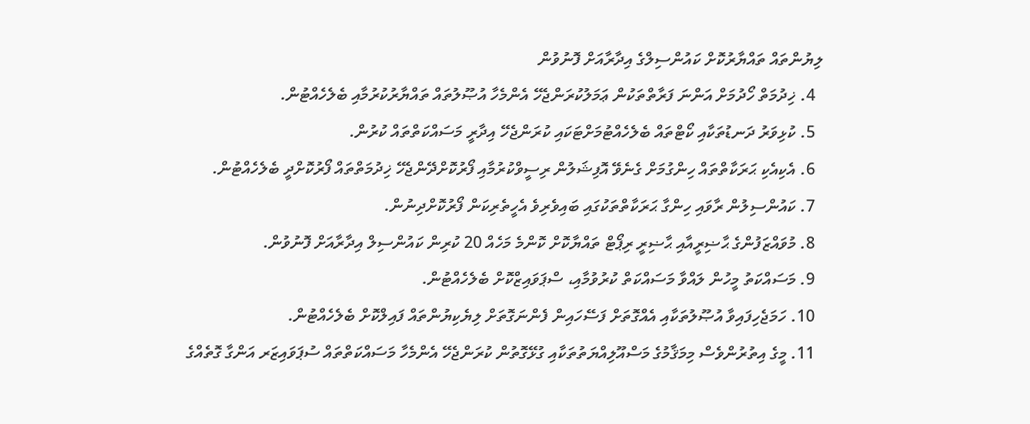ލިޔުންތައް ތައްޔާރުކޮށް ކައުންސިލްގެ އިދާރާއަށް ފޮނުވުން
  4. ޚިދުމަތް ހޯދުމަށް އަންނަ ފަރާތްތަކުން ޢަމަލުކުރަންޖެހޭ އެންމެހާ އުޞޫލުތައް ތައްޔާރުކުރުމާއި ބެލެހެއްޓުން.
  5. ކުޅިވަރު ދަނޑުތަކާއި ކޯޓްތައް ބެލެހެއްޓުމަށްޓަކައި ކުރަންޖެހޭ އިދާރީ މަސައްކަތްތައް ކުރުން.
  6. އެކިއެކި ޙަރަކާތްތައް ހިންގުމަށް ގެނެވޭ އޮފިޝަލުން ރިސީވްކުރުމާއި ފޯރުކޮށްދޭންޖެހޭ ޚިދުމަތްތައް ފޯރުކޮށްދީ ބެލެހެއްޓުން.
  7. ކައުންސިލުން ރާވައި ހިންގާ ޙަރަކާތްތަކުގައި ބައިވެރިވެ އެހީތެރިކަން ފޯރުކޮށްދިނުން.
  8. މުވައްޒަފުންގެ ޙާޟިރީއާއި ޙާޟިރީ ރިޕޯޓް ތައްޔާކޮށް ކޮންމެ މަހެއް 20 ކުރިން ކައުންސިލް އިދާރާއަށް ފޮނުވުން.
  9. މަސައްކަތު މީހުން ލައްވާ މަސައްކަތް ކުރުވުމާއި، ސްޕަވައިޒްކޮށް ބެލެހެއްޓުން.
  10. ހަމަޖެހިފައިވާ އުޞޫލުތަކާއި އެއްގޮތަށް ފަސޭހައިން ފެންނަގޮތަށް ލިޔެކިޔުންތައް ފައިލްކޮށް ބެލެހެއްޓުން.
  11. މީގެ އިތުރުންވެސް މިމަޤާމުގެ މަސްއޫލިއްޔަތުތަކާއި ގުޅޭގޮތުން ކުރަންޖެހޭ އެންމެހާ މަސައްކަތްތައް ސުޕަވައިޒަރ އަންގާ ގޮތެއްގެ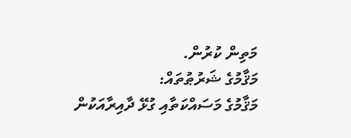މަތިން ކުރުން.
މަޤާމުގެ ޝަރުޠުތައް:
މަޤާމުގެ މަސައްކަތާއި ގުޅޭ ދާއިރާއަކުން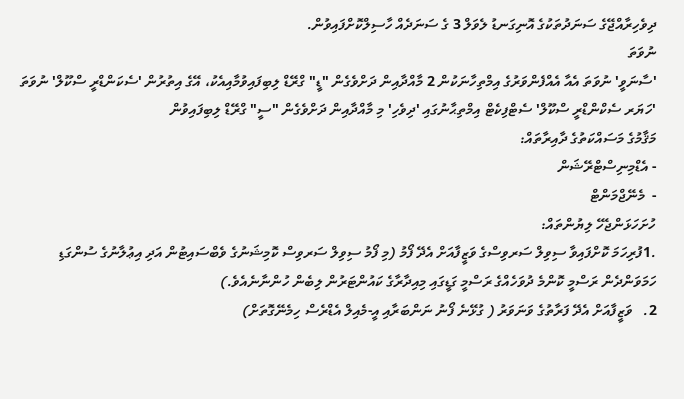ދިވެހިރާއްޖޭގެ ސަނަދުތަކުގެ އޮނިގަނޑު ލެވަލް 3 ގެ ސަނަދެއް ހާސިލްކޮށްފައިވުން.
ނުވަތަ
'ސާނަވީ' ނުވަތަ އެއާ އެއްފެންވަރުގެ އިމްތިހާނަކުން 2 މާއްދާއިން ދަށްވެގެން "ޑީ" ގްރޭޑް ލިބިފައިވުމާއިއެކު، އޭގެ އިތުރުން 'ސެކަންޑްރީ ސްކޫލް' ނުވަތަ 'ހަޔަރ ސެކްންޑްރީ ސްކޫލް' ސެޓްފިކެޓް އިމްތިޙާނުގައި 'ދިވެހި' މި މާއްދާއިން ދަށްވެގެން "ސީ" ގްރޭޑް ލިބިފައިވުން
މަޤާމުގެ މަސައްކަތުގެ ދާއިރާތައް:
- އެޑްމިނިސްޓްރޭޝަން
-  މެނޭޖްމަންޓް
ހުށަހަޅަންޖެހޭ ލިޔުންތައް:
.1ފުރިހަމަ ކޮށްފައިވާ ސިވިލް ސަރވިސްގެ ވަޒީފާއަށް އެދޭ ފޯމު (މި ފޯމު ސިވިލް ސަރވިސް ކޮމިޝަނުގެ ވެބްސައިޓުން އަދި އިޢުލާނުގެ ސުންގަޑި ހަމަވަންދެން ރަސްމީ ކޮންމެ ދުވަހެއްގެ ރަސްމީ ގަޑީގައި މިއިދާރާގެ ކައުންޓަރުން ލިބެން ހުންނާނެއެވެ.)
2.   ވަޒީފާއަށް އެދޭ ފަރާތުގެ ވަނަވަރު ( ގުޅޭނެ ފޯނު ނަންބަރާއި އީ-މެއިލް އެޑްރެސް ހިމެނޭގޮތަށް)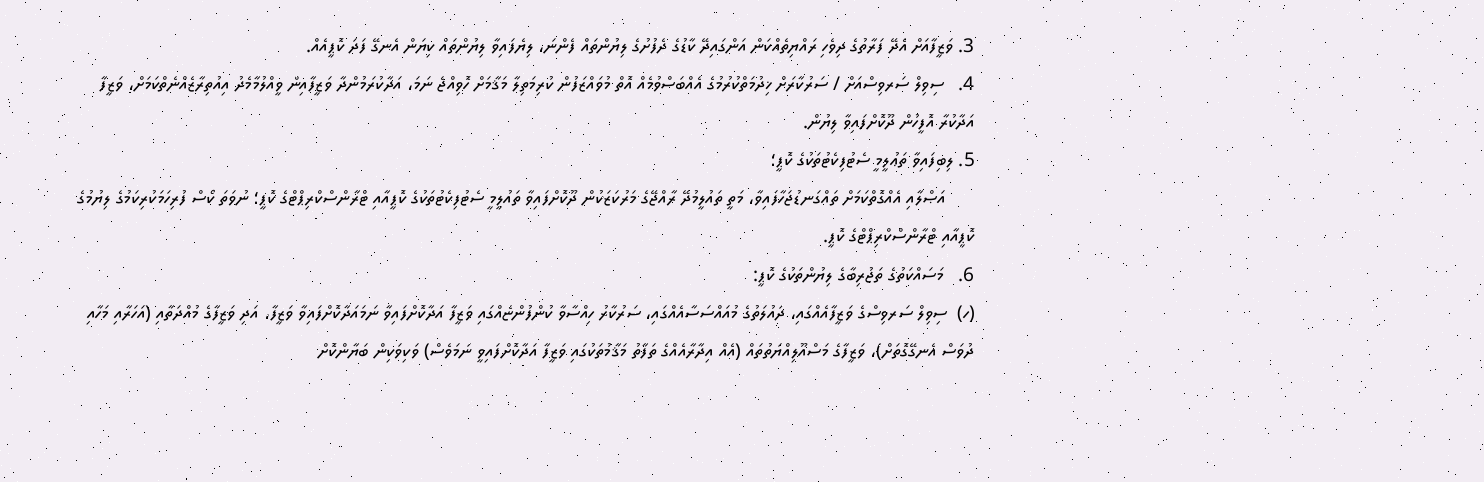3. ވަޒީފާއަށް އެދޭ ފަރާތުގެ ދިވެހި ރައްޔިތެއްކަން އަންގައިދޭ ކާޑުގެ ދެފުށުގެ ލިޔުންތައް ފެންނަ، ލިޔެފައިވާ ލިޔުންތައް ކިޔަން އެނގޭ ފަދަ ކޮޕީއެއް.
4.   ސިވިލް ސަރވިސްއަށް / ސަރުކާރަށް ޚިދުމަތްކުރުމުގެ އެއްބަސްވުމެއް އޮތް މުވައްޒަފުން ކުރިމަތިލާ މަޤާމަށް ހޮވިއްޖެ ނަމަ، އަދާކުރަމުންދާ ވަޒީފާއިން ވީއްލުމާމެދު އިއުތިރާޒެއްނެތްކަމަށް، ވަޒީފާ އަދާކުރާ އޮފީހުން ދޫކޮށްފައިވާ ލިޔުން.
5. ލިބިފައިވާ ތަޢުލީމީ ސެޓުފިކެޓުތަކުގެ ކޮޕީ؛
      އަޞްލާއި އެއްގޮތްކަމަށް ތައްގަނޑުޖަހާފައިވާ، މަތީ ތައުލީމުދޭ ރާއްޖޭގެ މަރުކަޒަކުން ދޫކޮށްފައިވާ ތައުލީމީ ސެޓުފިކެޓުތަކުގެ ކޮޕީއާއި ޓްރާންސްކްރިޕްޓްގެ ކޮޕީ؛ ނުވަތަ ކޯސް ފުރިހަމަކުރިކަމުގެ ލިޔުމުގެ ކޮޕީއާއި ޓްރާންސްކްރިޕްޓްގެ ކޮޕީ.
6.   މަސައްކަތުގެ ތަޖުރިބާގެ ލިޔުންތަކުގެ ކޮޕީ:
(ހ)  ސިވިލް ސަރވިސްގެ ވަޒީފާއެއްގައި، ދައުލަތުގެ މުއައްސަސާއެއްގައި، ސަރުކާރު ހިއްސާވާ ކުންފުންޏެއްގައި ވަޒީފާ އަދާކޮށްފައިވާ ނަމައަދާކޮށްފައިވާ ވަޒީފާ، އަދި ވަޒީފާގެ މުއްދަތާއި (އަހަރާއި މަހާއި ދުވަސް އެނގޭގޮތަށް)، ވަޒީފާގެ މަސްއޫލިއްޔަތުތައް (އެއް އިދާރާއެއްގެ ތަފާތު މަޤާމުތަކުގައި ވަޒީފާ އަދާކޮށްފައިވީ ނަމަވެސް) ވަކިވަކިން ބަޔާންކޮށް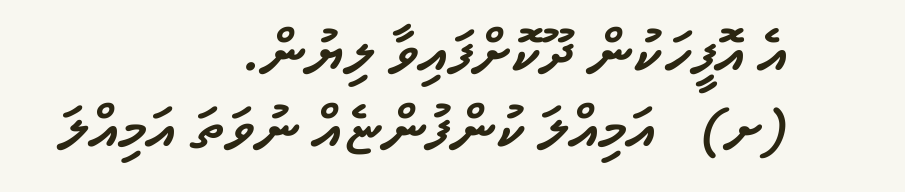އެ އޮފީހަކުން ދޫކޮށްފައިވާ ލިޔުން.
(ށ)   އަމިއްލަ ކުންފުންޏެއް ނުވަތަ އަމިއްލަ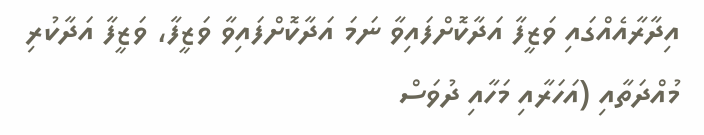އިދާރާއެއްގައި ވަޒީފާ އަދާކޮށްފައިވާ ނަމަ އަދާކޮށްފައިވާ ވަޒީފާ، ވަޒީފާ އަދާކުރި މުއްދަތާއި (އަހަރާއި މަހާއި ދުވަސް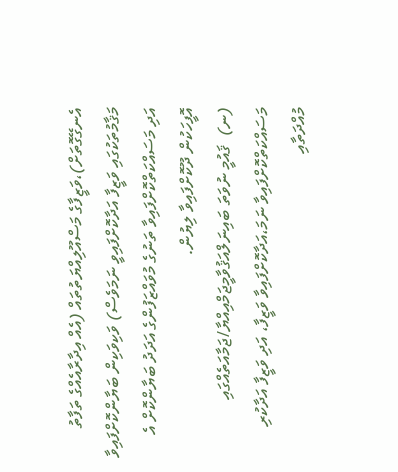އެނގޭގޮތަށް)،ވަޒީފާގެ މަސްއޫލިއްޔަތުތައް (އެއް އިދާރާއެއްގެ ތަފާތު މަޤާމުތަކުގައި ވަޒީފާ އަދާކޮށްފައިވީ ނަމަވެސް) ވަކިވަކިން ބަޔާންކޮށްފައިވާ އަދި މަސައްކަތްކޮށްފައިވާ ތަނުގެ މުވައްޒަފުންގެ އަދަދު ބަޔާންކޮށް އެ އޮފީހަކުން ދޫކޮށްފައިވާ ލިޔުން.
(ނ)  ޤައުމީ ނުވަތަ ބައިނަލްއަޤުވާމީޖަމްއިއްޔާ/ޖަމާއަތެއްގައި މަސައްކަތްކޮށްފައިވާ ނަމަ،އަދާކޮށްފައިވާ ވަޒީފާ، އަދި ވަޒީފާ އަދާކުރި މުއްދަތާއި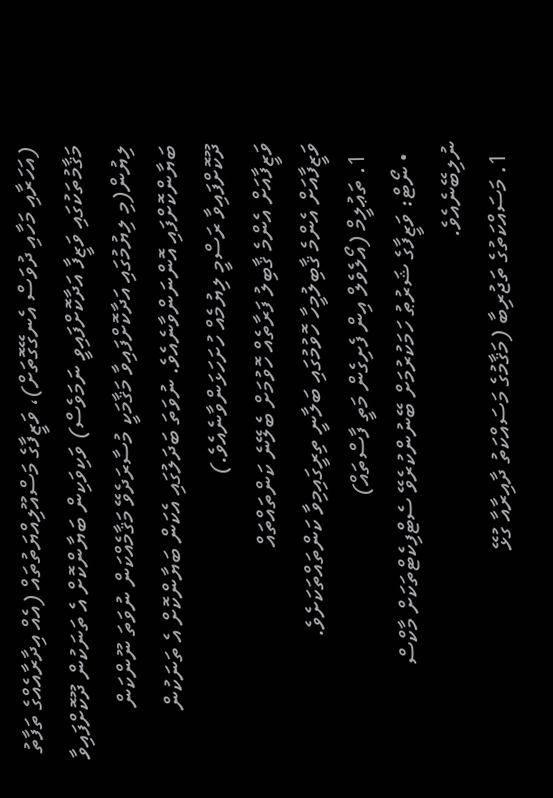(އަހަރާއި މަހާއި ދުވަސް އެނގޭގޮތަށް)، ވަޒީފާގެ މަސްއޫލިއްޔަތުތައް (އެއް އިދާރާއެއްގެ ތަފާތު މަޤާމުތަކުގައި ވަޒީފާ އަދާކޮށްފައިވީ ނަމަވެސް) ވަކިވަކިން ބަޔާންކޮށް އެ ތަނަކުން ދޫކޮށްފައިވާ ލިޔުން(މި ލިޔުމުގައި އަދާކޮށްފައިވާ މަޤާމަކީ މުސާރަދެވޭ މަޤާމެއްކަން ނުވަތަ ނޫންކަން ބަޔާންކޮށްފައި އޮންނަންވާނެއެވެ. ނުވަތަ ބަދަލުގައި އެކަން ބަޔާންކޮށް އެ ތަނަކުން ދޫކޮށްފައިވާ ރަސްމީ ލިޔުމެއް ހުށަހަޅަންވާނެއެވެ.)
ވަޒީފާއަށް އެންމެ ޤާބިލު ފަރާތެއް ހޮވުމަށް ބެލޭނެ ކަންތައްތައް
ވަޒީފާއަށް އެންމެ ޤާބިލުމީހާ ހޮވުމުގައި ބަލާނީ ތިރީގައިމިވާ ކަންތައްތަކަށެވެ.
  1. ތަޢުލީމް (އޯލެވެލް އިން ފެށިގެން މަތީ ފާސްތައް)
  • ނޯޓް: ވަޒީފާގެ ޝަރުޠު ހަމަކުރުމަށް ބޭނުންކުރެވޭ ސެޓްފިކެޓްތަކަށް މާކްސް ނުލިބޭނެއެވެ.
  1. މަސައްކަތުގެ ތަޖުރިބާ (މަޤާމުގެ މަސައްކަތު ދާއިރާއާ ގުޅޭ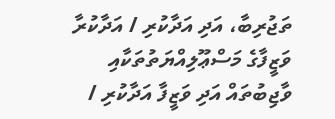ތަޖުރިބާ، އަދި އަދާކުރި / އަދާކުރާ ވަޒީފާގެ މަސްޢޫލިއްޔަތުތަކާއި ވާޖިބުތައް އަދި ވަޒީފާ އަދާކުރި /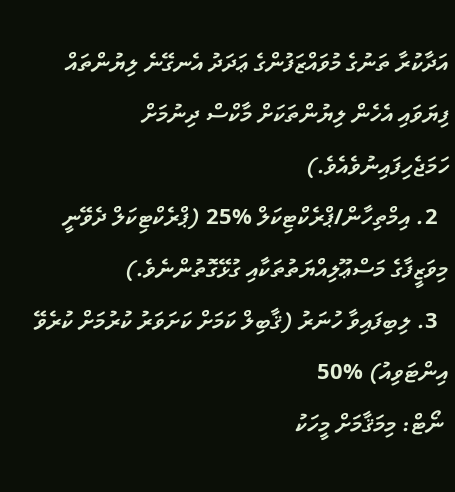އަދާކުރާ ތަނުގެ މުވައްޒަފުންގެ ޢަދަދު އެނގޭނެ ލިޔުންތައް ފިޔަވައި އެހެން ލިޔުންތަކަށް މާކްސް ދިނުމަށް ހަމަޖެހިފައިނުވެއެވެ.)
  2. އިމްތިހާން/ޕްރެކްޓިކަލް %25 (ޕްރެކްޓިކަލް ދެވޭނީ މިވަޒީފާގެ މަސްޢޫލިއްޔަތުތަކާއި ގުޅޭގޮތުންނެވެ.)
  3. ލިބިފައިވާ ހުނަރު (ޤާބިލް ކަމަށް ކަށަވަރު ކުރުމަށް ކުރެވޭ އިންޓަވިއު) %50
 ނޯޓް: މިމަޤާމަށް މީހަކު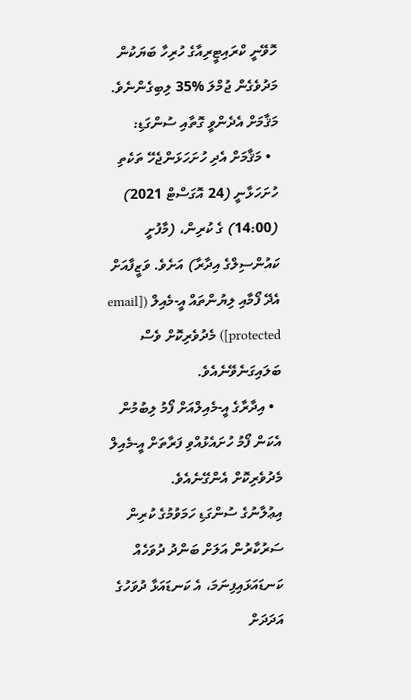ހޮވޭނީ ކްރައިޓީރިއާގެ ހުރިހާ ބަޔަކުން މަދުވެގެން ޖުމްލަ %35 ލިބިގެންނެވެ.
މަޤާމަށް އެދެންވީ ގޮތާއި ސުންގަޑި:
  • މަޤާމަށް އެދި ހުށަހަޅަންޖެހޭ ތަކެތި ހުށަހަޅާނީ (24 އޮގަސްޓް 2021) (14:00) ގެ ކުރިން، (މާފުށީ ކައުންސިލްގެ އިދާރާ) އަށެވެ. ވަޒީފާއަށް އެދޭ ފޯމާއި ލިޔުންތައް އީ-މެއިލް ([email protected]) މެދުވެރިކޮށް ވެސް ބަލައިގަނެވޭނެއެވެ.
  • އިދާރާގެ އީ-މެއިލްއަށް ފޯމު ލިބުމުން އެކަން ފޯމު ހުށައެޅުއްވި ފަރާތަށް އީ-މެއިލް މެދުވެރިކޮށް އެންގޭނެއެވެ.
އިޢުލާނުގެ ސުންގަޑި ހަމަވުމުގެ ކުރިން ސަރުކާރުން އަލަށް ބަންދު ދުވަހެއް ކަނޑައަޅައިފިނަމަ، އެ ކަނޑައަޅާ ދުވަހުގެ އަދަދަށް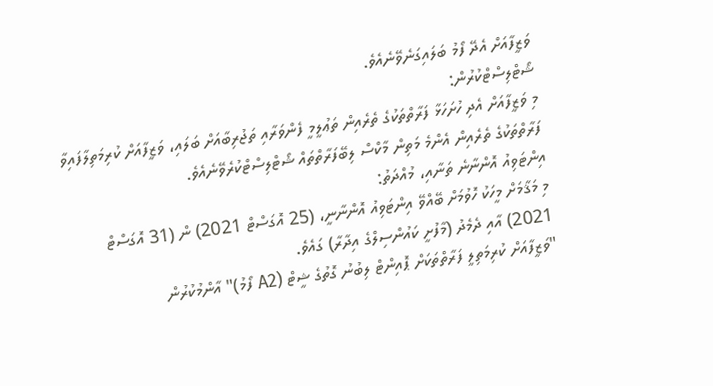ވަޒީފާއަށް އެދޭ ފޯމު ބަލައިގަނެވޭނެއެވެ.
ޝޯޓްލިސްޓްކުރުން:
މި ވަޒީފާއަށް އެދި ހުށަހަޅާ ފަރާތްތަކުގެ ތެރެއިން ތަޢުލީމީ ފެންވަރާއި ތަޖުރިބާއަށް ބަލައި، ވަޒީފާއަށް ކުރިމަތިލާފައިވާ ފަރާތްތަކުގެ ތެރެއިން އެންމެ މަތިން މާކްސް ލިބޭފަރާތްތައް ޝޯޓްލިސްޓްކުރެވޭނެއެވެ.
އިންޓަވިއު އޮންނާނެ ތަނާއި، މުއްދަތު:
މި މަޤާމަށް މީހަކު ހޮވުމަށް ބޭއްވޭ އިންޓަވިއު އޮންނާނީ، (25 އޮގަސްޓް 2021) ން (31 އޮގަސްޓް 2021) އާއި ދެމެދު (މާފުށީ ކައުންސިލްގެ އިދާރާ) ގައެވެ.
"ވަޒީފާއަށް ކުރިމަތިލީ ފަރާތްތަކަށް ޕޮއިންޓް ލިބުނު ގޮތުގެ ޝީޓް (A2 ފޯމު)" އާންމުކުރުން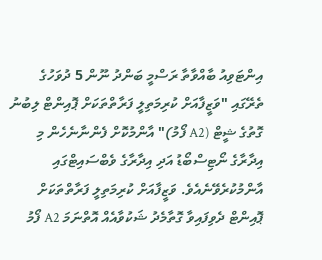އިންޓަވިއު ބާއްވާތާ ރަސްމީ ބަންދު ނޫން 5 ދުވަހުގެ ތެރޭގައި "ވަޒީފާއަށް ކުރިމަތިލީ ފަރާތްތަކަށް ޕޮއިންޓް ލިބުނު ގޮތުގެ ޝީޓް (A2 ފޯމު)" އާންމުކޮށް ފެންނާނެހެން މި އިދާރާގެ ނޯޓިސްބޯޑު އަދި އިދާރާގެ ވެބްސައިޓްގައި އާންމުކުރެވޭނެއެވެ. ވަޒީފާއަށް ކުރިމަތިލީ ފަރާތްތަކަށް ޕޮއިންޓް ދެވިފައިވާ ގޮތާމެދު ޝަކުވާއެއް އޮތްނަމަ A2 ފޯމު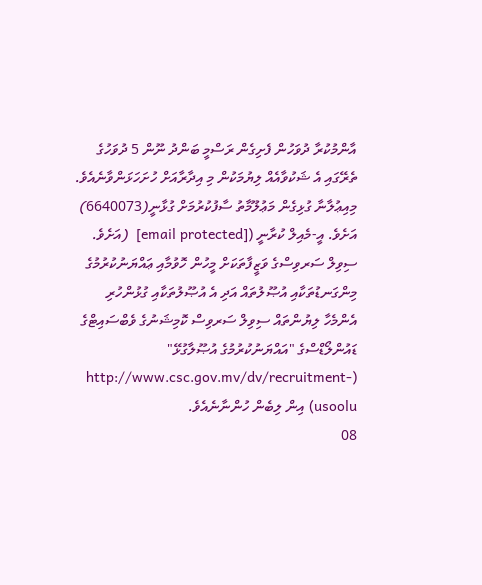އާންމުކުރާ ދުވަހުން ފެށިގެން ރަސްމީ ބަންދު ނޫން 5 ދުވަހުގެ ތެރޭގައި އެ ޝަކުވާއެއް ލިޔުމަކުން މި އިދާރާއަށް ހުށަހަޅަންވާނެއެވެ.
މިއިޢުލާނާ ގުޅިގެން މަޢުލޫމާތު ސާފުކުރުމަށް ގުޅާނީ(6640073) އަށެވެ. އީ-މެއިލް ކުރާނީ ([email protected]  (އަށެވެ.
ސިވިލް ސަރވިސްގެ ވަޒީފާތަކަށް މީހުން ހޮވުމާއި ޢައްޔަނުކުރުމުގެ މިންގަނޑުތަކާއި އުޞޫލުތައް އަދި އެ އުޞޫލުތަކާއި ގުޅުންހުރި އެންމެހާ ލިޔުންތައް ސިވިލް ސަރވިސް ކޮމިޝަނުގެ ވެބްސައިޓްގެ ޑައުންލޯޑްސްގެ "އައްޔަނުކުރުމުގެ އުޞޫލާގުޅޭ" (http://www.csc.gov.mv/dv/recruitment-usoolu) އިން ލިބެން ހުންނާނެއެވެ.
08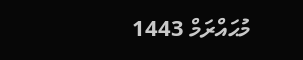މުޙައްރަމް 1443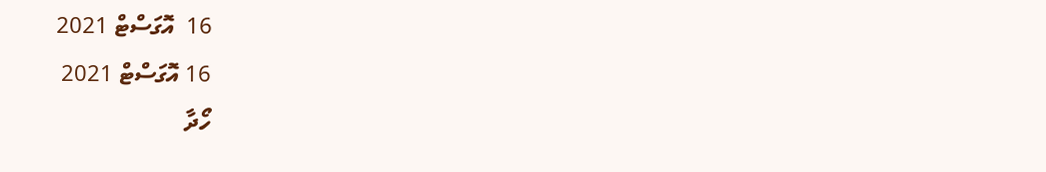16  އޮގަސްޓް 2021
16 އޮގަސްޓް 2021
ހޯދާ